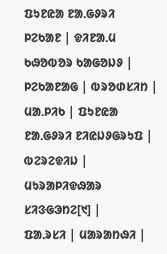ᱯᱩᱱᱭᱟ ᱱᱟᱹᱜᱽᱨᱤ
ᱞᱮᱠᱟᱱ | ᱫᱤᱱᱟᱹᱢ ᱠᱷᱚᱵᱚᱨ ᱠᱟᱜᱚᱡᱽ |
ᱞᱮᱠᱟᱱᱟᱜ | ᱵᱨᱚᱰᱥᱤᱴ |
ᱢᱟᱹᱞᱤᱠ | ᱯᱩᱱᱭᱟ ᱱᱟᱹᱜᱽᱨᱤ ᱱᱤᱭᱡᱽᱜᱨᱩᱯ |
ᱵᱮᱨᱮᱫᱤᱡ | ᱢᱩᱨᱟᱞᱤᱫᱷᱟᱨ ᱥᱤᱝᱜᱳᱴᱮ[᱑] |
ᱯᱟᱹᱨᱥᱤ | ᱢᱟᱨᱟᱴᱷᱤ |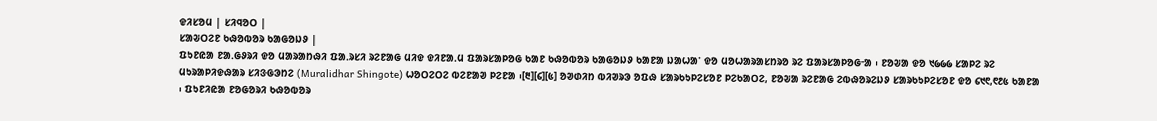ᱫᱤᱥᱚᱢ | ᱥᱤᱧᱚᱛ |
ᱥᱟᱶᱛᱮᱱ ᱠᱷᱚᱵᱚᱨ ᱠᱟᱜᱚᱡᱽ |
ᱯᱩᱱᱭᱟ ᱱᱟᱹᱜᱽᱨᱤ ᱫᱚ ᱢᱟᱨᱟᱴᱷᱤ ᱯᱟᱹᱨᱥᱤ ᱨᱮᱱᱟᱜ ᱢᱤᱫ ᱫᱤᱱᱟᱹᱢ ᱯᱟᱨᱥᱟᱞᱚᱜ ᱠᱟᱱ ᱠᱷᱚᱵᱚᱨ ᱠᱟᱜᱚᱡᱽ ᱠᱟᱱᱟ ᱡᱟᱦᱟᱸ ᱫᱚ ᱢᱚᱦᱟᱨᱟᱥᱴᱨᱚ ᱨᱮ ᱯᱟᱨᱥᱟᱞᱚᱜᱼᱟ ᱾ ᱱᱚᱶᱟ ᱫᱚ ᱑᱙᱙᱙ ᱥᱟᱞᱮ ᱨᱮ ᱢᱩᱨᱟᱞᱤᱫᱷᱟᱨ ᱥᱤᱝᱜᱳᱴᱮ (Muralidhar Shingote) ᱦᱚᱛᱮᱛᱮ ᱵᱮᱱᱟᱣ ᱞᱮᱱᱟ ᱾[᱓][᱔][᱕] ᱚᱣᱰᱤᱴ ᱵᱤᱣᱨᱳ ᱚᱯᱷ ᱥᱟᱨᱠᱩᱞᱮᱥᱚᱱ ᱞᱮᱠᱟᱛᱮ, ᱱᱚᱶᱟ ᱨᱮᱱᱟᱜ ᱮᱵᱷᱚᱨᱮᱡᱽ ᱥᱟᱨᱠᱩᱞᱮᱥᱚᱱ ᱫᱚ ᱔᱑᱖,᱖᱒᱕ ᱠᱟᱱᱟ ᱾ ᱯᱩᱱᱤᱭᱟ ᱱᱚᱜᱚᱨᱤ ᱠᱷᱚᱵᱚᱨ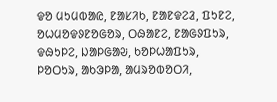ᱫᱚ ᱢᱩᱢᱵᱟᱭ, ᱱᱟᱥᱤᱠ, ᱱᱟᱱᱫᱮᱲ, ᱯᱩᱱᱮ, ᱚᱦᱢᱚᱫᱽᱱᱚᱜᱚᱨ, ᱛᱷᱟᱱᱮ, ᱱᱟᱜᱽᱯᱩᱨ, ᱫᱷᱩᱞᱮ, ᱡᱟᱞᱜᱟᱶ, ᱠᱚᱞᱦᱟᱯᱩᱨ, ᱞᱚᱛᱩᱨ, ᱟᱠᱳᱞᱟ, ᱟᱢᱨᱚᱵᱚᱛᱤ,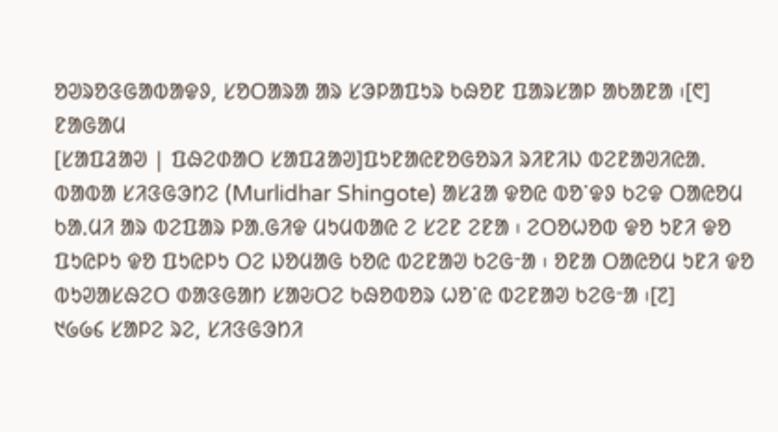ᱚᱣᱨᱚᱝᱜᱟᱵᱟᱫᱽ, ᱥᱚᱛᱟᱨᱟ ᱟᱨ ᱥᱳᱞᱟᱯᱩᱨ ᱠᱷᱚᱱ ᱯᱟᱨᱥᱟᱞ ᱟᱠᱟᱱᱟ ᱾[᱖]
ᱱᱟᱜᱟᱢ
[ᱥᱟᱯᱲᱟᱣ | ᱯᱷᱮᱰᱟᱛ ᱥᱟᱯᱲᱟᱣ]ᱯᱩᱱᱟᱭᱱᱚᱜᱚᱨᱤ ᱨᱤᱱᱤᱡ ᱵᱮᱱᱟᱣᱤᱭᱟᱹ ᱵᱟᱵᱟ ᱥᱤᱝᱜᱳᱴᱮ (Murlidhar Shingote) ᱟᱥᱲᱟ ᱫᱚᱭ ᱵᱚᱸᱫᱽ ᱠᱮᱫ ᱛᱟᱭᱚᱢ ᱠᱟᱹᱢᱤ ᱟᱨ ᱵᱮᱯᱟᱨ ᱞᱟᱹᱜᱤᱫ ᱢᱩᱢᱵᱟᱭ ᱮ ᱥᱮᱱ ᱮᱱᱟ ᱾ ᱮᱛᱚᱦᱚᱵ ᱫᱚ ᱩᱱᱤ ᱫᱚ ᱯᱩᱭᱞᱩ ᱫᱚ ᱯᱩᱭᱞᱩ ᱛᱮ ᱡᱚᱢᱟᱜ ᱠᱚᱭ ᱵᱮᱱᱟᱣ ᱠᱮᱜᱼᱟ ᱾ ᱚᱱᱟ ᱛᱟᱭᱚᱢ ᱩᱱᱤ ᱫᱚ ᱵᱩᱣᱟᱥᱷᱮᱛ ᱰᱟᱝᱜᱟᱴ ᱥᱟᱶᱛᱮ ᱠᱷᱚᱵᱚᱨ ᱦᱚᱸᱭ ᱵᱮᱱᱟᱣ ᱠᱮᱜᱼᱟ ᱾[᱗]
᱑᱙᱙᱔ ᱥᱟᱞᱮ ᱨᱮ, ᱥᱤᱝᱜᱳᱴᱤ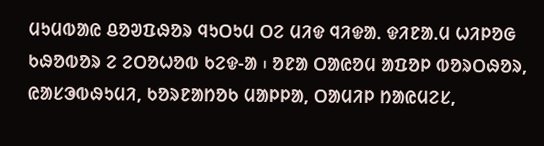ᱢᱩᱢᱵᱟᱭ ᱪᱚᱣᱯᱷᱚᱨ ᱧᱩᱛᱩᱢ ᱛᱮ ᱢᱤᱫ ᱧᱤᱫᱟᱹ ᱫᱤᱱᱟᱹᱢ ᱦᱤᱞᱚᱜ ᱠᱷᱚᱵᱚᱨ ᱮ ᱮᱛᱚᱦᱚᱵ ᱠᱮᱫ-ᱟ ᱾ ᱚᱱᱟ ᱛᱟᱭᱚᱢ ᱟᱯᱚᱞ ᱵᱚᱨᱛᱷᱚᱨ, ᱭᱟᱥᱳᱵᱷᱩᱢᱤ, ᱠᱚᱨᱱᱟᱴᱚᱠ ᱢᱟᱞᱞᱟ, ᱛᱟᱢᱤᱞ ᱴᱟᱭᱢᱮᱥ,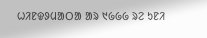ᱦᱤᱱᱫᱽᱢᱟᱛᱟ ᱟᱨ ᱑᱙᱙᱙ ᱨᱮ ᱩᱱᱤ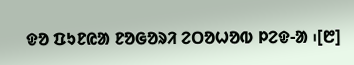ᱫᱚ ᱯᱩᱱᱭᱟ ᱱᱚᱜᱚᱨᱤ ᱮᱛᱚᱦᱚᱵ ᱞᱮᱫ-ᱟ ᱾[᱘]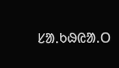ᱥᱟᱹᱠᱷᱭᱟᱹᱛ